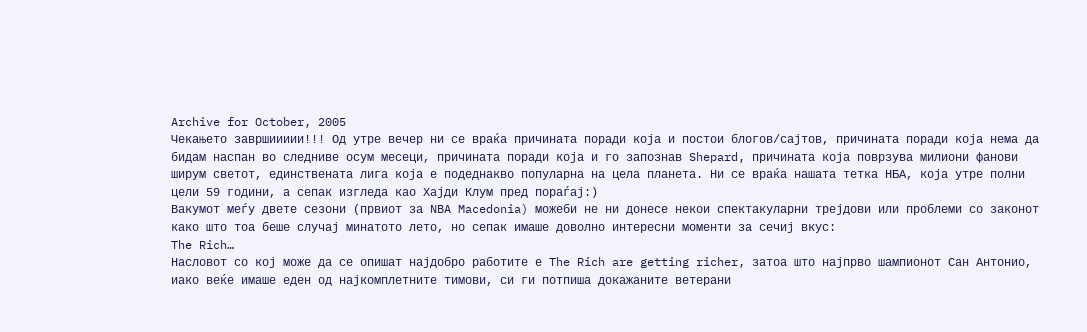Archive for October, 2005
Чекањето завршиииии!!! Од утре вечер ни се враќа причината поради која и постои блогов/сајтов, причината поради која нема да бидам наспан во следниве осум месеци, причината поради која и го запознав Shepard, причината која поврзува милиони фанови ширум светот, единствената лига која е подеднакво популарна на цела планета. Ни се враќа нашата тетка НБА, која утре полни цели 59 години, а сепак изгледа као Хајди Клум пред пораѓај:)
Вакумот меѓу двете сезони (првиот за NBA Macedonia) можеби не ни донесе некои спектакуларни трејдови или проблеми со законот како што тоа беше случај минатото лето, но сепак имаше доволно интересни моменти за сечиј вкус:
The Rich…
Hасловот со кој може да се опишат најдобро работите е The Rich are getting richer, затоа што најпрво шампионот Сан Антонио, иако веќе имаше еден од најкомплетните тимови, си ги потпиша докажаните ветерани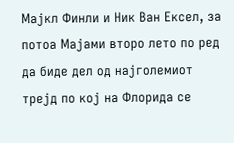Мајкл Финли и Ник Ван Ексел, за потоа Мајами второ лето по ред да биде дел од најголемиот трејд по кој на Флорида се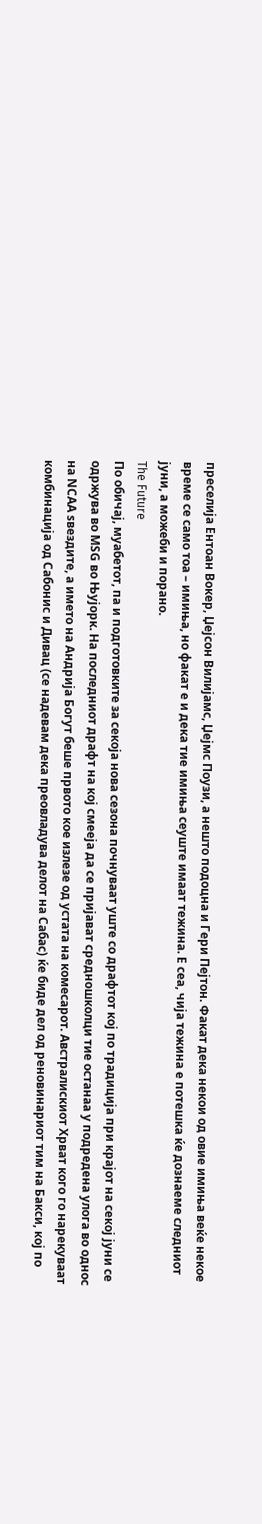преселија Ентоан Вокер, Џејсон Вилијамс, Џејмс Поузи, а нешто подоцна и Гери Пејтон. Факат дека некои од овие имиња веќе некое време се само тоа – имиња, но факат е и дека тие имиња сеуште имаат тежина. Е сеа, чија тежина е потешка ќе дознаеме следниот јуни, а можеби и порано.
The Future
По обичај, муабетот, па и подготовките за секоја нова сезона почнуваат уште со драфтот кој по традиција при крајот на секој јуни се одржува во МSG во Њујорк. На последниот драфт на кој смееја да се пријават средношколци тие останаа у подредена улога во однос на NCАА ѕвездите, а името на Андрија Богут беше првото кое излезе од устата на комесарот. Австралискиот Хрват кого го нарекуваат комбинација од Сабонис и Дивац (се надевам дека преовладува делот на Сабас) ќе биде дел од реновинариот тим на Бакси, кој по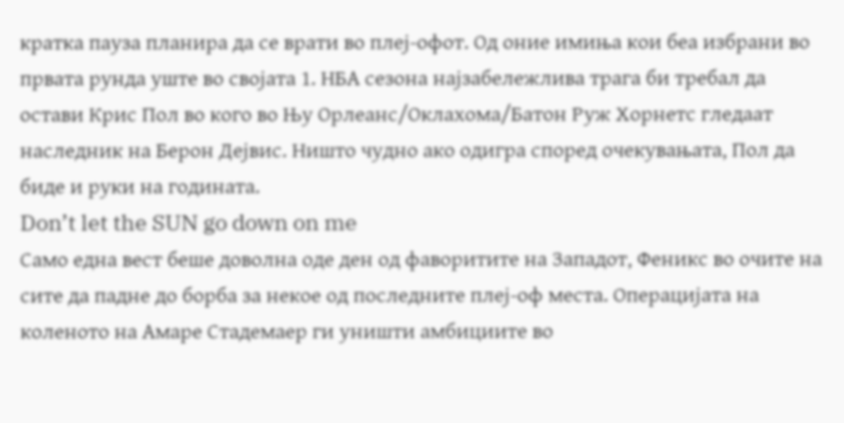кратка пауза планира да се врати во плеј-офот. Од оние имиња кои беа избрани во првата рунда уште во својата 1. НБА сезона најзабележлива трага би требал да остави Крис Пол во кого во Њу Орлеанс/Оклахома/Батон Руж Хорнетс гледаат наследник на Берон Дејвис. Ништо чудно ако одигра според очекувањата, Пол да биде и руки на годината.
Don’t let the SUN go down on me
Само една вест беше доволна оде ден од фаворитите на Западот, Феникс во очите на сите да падне до борба за некое од последните плеј-оф места. Операцијата на коленото на Амаре Стадемаер ги уништи амбициите во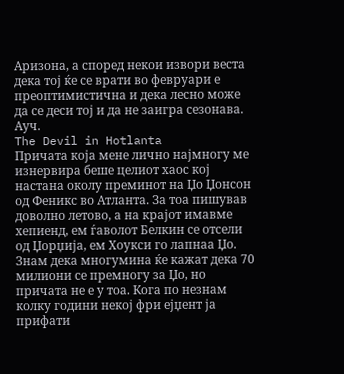Аризона, а според некои извори веста дека тој ќе се врати во февруари е преоптимистична и дека лесно може да се деси тој и да не заигра сезонава. Ауч.
The Devil in Hotlanta
Причата која мене лично најмногу ме изнервира беше целиот хаос кој настана околу преминот на Џо Џонсон од Феникс во Атланта. За тоа пишував доволно летово, а на крајот имавме хепиенд, ем ѓаволот Белкин се отсели од Џорџија, ем Хоукси го лапнаа Џо. Знам дека многумина ќе кажат дека 70 милиони се премногу за Џо, но причата не е у тоа. Кога по незнам колку години некој фри ејџент ја прифати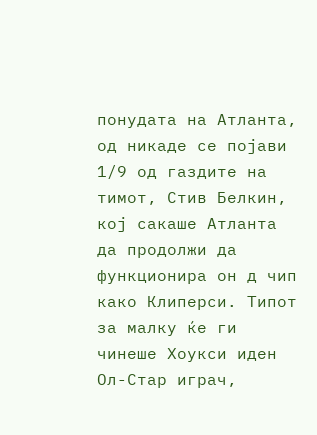понудата на Атланта, од никаде се појави 1/9 од газдите на тимот, Стив Белкин, кој сакаше Атланта да продолжи да функционира он д чип како Клиперси. Типот за малку ќе ги чинеше Хоукси иден Ол-Стар играч,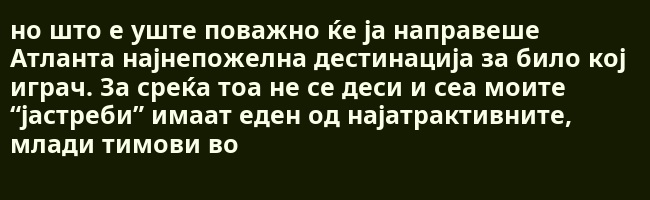но што е уште поважно ќе ја направеше Атланта најнепожелна дестинација за било кој играч. За среќа тоа не се деси и сеа моите “јастреби” имаат еден од најатрактивните, млади тимови во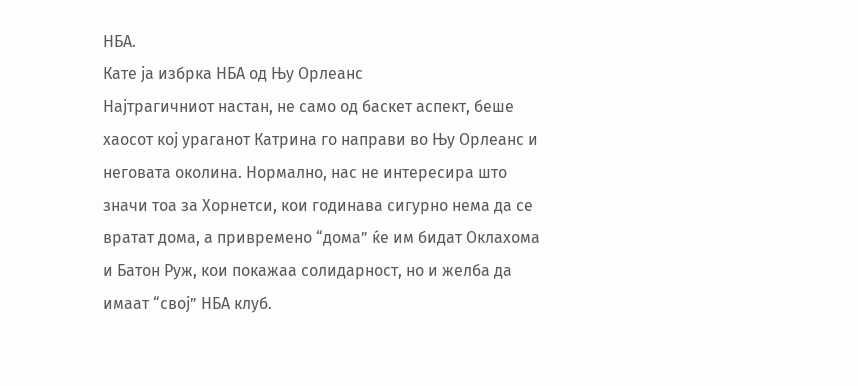НБА.
Кате ја избрка НБА од Њу Орлеанс
Најтрагичниот настан, не само од баскет аспект, беше хаосот кој ураганот Катрина го направи во Њу Орлеанс и неговата околина. Нормално, нас не интересира што значи тоа за Хорнетси, кои годинава сигурно нема да се вратат дома, а привремено “дома” ќе им бидат Оклахома и Батон Руж, кои покажаа солидарност, но и желба да имаат “свој” НБА клуб.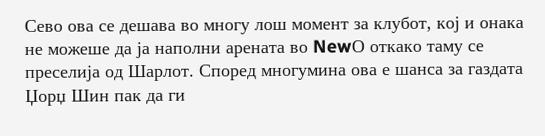Сево ова се дешава во многу лош момент за клубот, кој и онака не можеше да ја наполни арената во NewО откако таму се преселија од Шарлот. Според многумина ова е шанса за газдата Џорџ Шин пак да ги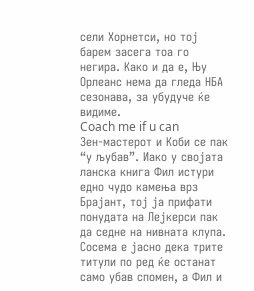сели Хорнетси, но тој барем засега тоа го негира. Како и да е, Њу Орлеанс нема да гледа НБА сезонава, за убудуче ќе видиме.
Coach me if u can
Зен-мастерот и Коби се пак “у љубав”. Иако у својата ланска книга Фил истури едно чудо камења врз Брајант, тој ја прифати понудата на Лејкерси пак да седне на нивната клупа. Сосема е јасно дека трите титули по ред ќе останат само убав спомен, а Фил и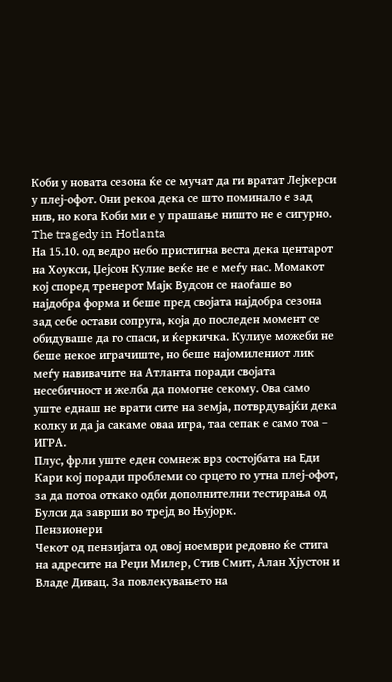Коби у новата сезона ќе се мучат да ги вратат Лејкерси у плеј-офот. Они рекоа дека се што поминало е зад нив, но кога Коби ми е у прашање ништо не е сигурно.
The tragedy in Hotlanta
На 15.10. од ведро небо пристигна веста дека центарот на Хоукси, Џејсон Кулие веќе не е меѓу нас. Момакот кој според тренерот Мајк Вудсон се наоѓаше во најдобра форма и бeше пред својата најдобра сезона зад себе остави сопруга, која до последен момент се обидуваше да го спаси, и ќеркичка. Кулиуе можеби не беше некое играчиште, но беше најомилениот лик меѓу навивачите на Атланта поради својата несебичност и желба да помогне секому. Ова само уште еднаш не врати сите на земја, потврдувајќи дека колку и да ја сакаме оваа игра, таа сепак е само тоа – ИГРА.
Плус, фрли уште еден сомнеж врз состојбата на Еди Кари кој поради проблеми со срцето го утна плеј-офот, за да потоа откако одби дополнителни тестирања од Булси да заврши во трејд во Њујорк.
Пензионери
Чекот од пензијата од овој ноември редовно ќе стига на адресите на Реџи Милер, Стив Смит, Алан Хјустон и Владе Дивац. За повлекувањето на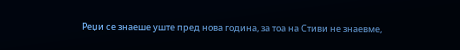Реџи се знаеше уште пред нова година, за тоа на Стиви не знаевме,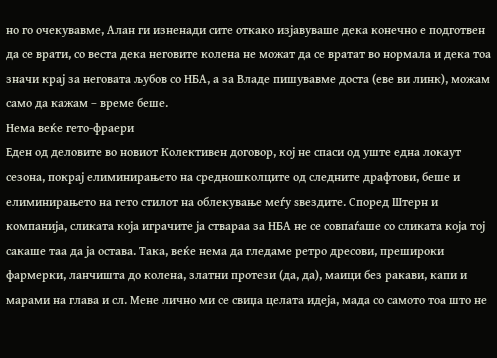но го очекувавме, Алан ги изненади сите откако изјавуваше дека конечно е подготвен да се врати, со веста дека неговите колена не можат да се вратат во нормала и дека тоа значи крај за неговата љубов со НБА, а за Владе пишувавме доста (еве ви линк), можам само да кажам – време беше.
Нема веќе гето-фраери
Еден од деловите во новиот Колективен договор, кој не спаси од уште една локаут сезона, покрај елиминирањето на средношколците од следните драфтови, беше и елиминирањето на гето стилот на облекување меѓу ѕвездите. Според Штерн и компанија, сликата која играчите ја ствараа за НБА не се совпаѓаше со сликата која тој сакаше таа да ја остава. Така, веќе нема да гледаме ретро дресови, прешироки фармерки, ланчишта до колена, златни протези (да, да), маици без ракави, капи и марами на глава и сл. Мене лично ми се свиџа целата идеја, мада со самото тоа што не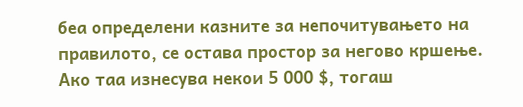беа определени казните за непочитувањето на правилото, се остава простор за негово кршење. Ако таа изнесува некои 5 000 $, тогаш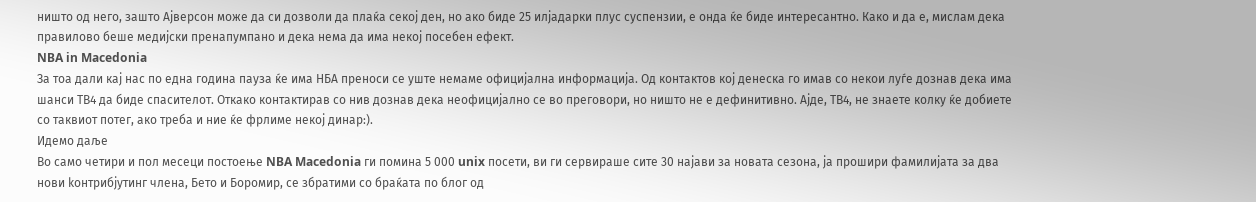ништо од него, зашто Ајверсон може да си дозволи да плаќа секој ден, но ако биде 25 илјадарки плус суспензии, е онда ќе биде интересантно. Како и да е, мислам дека правилово беше медијски пренапумпано и дека нема да има некој посебен ефект.
NBA in Macedonia
За тоа дали кај нас по една година пауза ќе има НБА преноси се уште немаме официјална информација. Од контактов кој денеска го имав со некои луѓе дознав дека има шанси ТВ4 да биде спасителот. Откако контактирав со нив дознав дека неофицијално се во преговори, но ништо не е дефинитивно. Ајде, ТВ4, не знаете колку ќе добиете со таквиот потег, ако треба и ние ќе фрлиме некој динар:).
Идемо даљe
Во само четири и пол месеци постоење NBA Macedonia ги помина 5 000 unix посети, ви ги сервираше сите 30 најави за новата сезона, ја прошири фамилијата за два нови kонтрибjутинг члена, Бето и Боромир, се збратими со браќата по блог од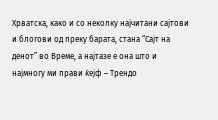Хрватска, како и со неколку најчитани сајтови и блогови од преку барата, стана “Сајт на денот” во Време, а најтазе е она што и најмногу ми прави ќејф – Трендо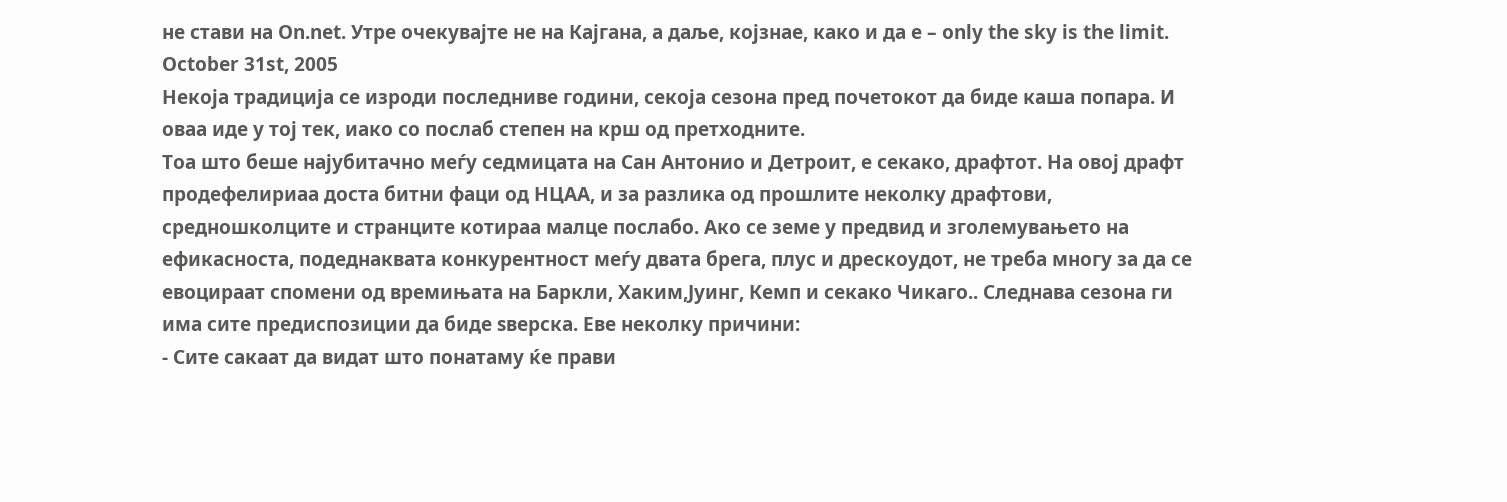не стави на On.net. Утре очекувајте не на Кајгана, а даље, којзнае, како и да е – only the sky is the limit.
October 31st, 2005
Некоја традиција се изроди последниве години, секоја сезона пред почетокот да биде каша попара. И оваа иде у тој тек, иако со послаб степен на крш од претходните.
Тоа што беше најубитачно меѓу седмицата на Сан Антонио и Детроит, е секако, драфтот. На овој драфт продефелириаа доста битни фаци од НЦАА, и за разлика од прошлите неколку драфтови, средношколците и странците котираа малце послабо. Ако се земе у предвид и зголемувањето на ефикасноста, подеднаквата конкурентност меѓу двата брега, плус и дрескоудот, не треба многу за да се евоцираат спомени од времињата на Баркли, Хаким,Јуинг, Кемп и секако Чикаго.. Следнава сезона ги има сите предиспозиции да биде ѕверска. Еве неколку причини:
- Сите сакаат да видат што понатаму ќе прави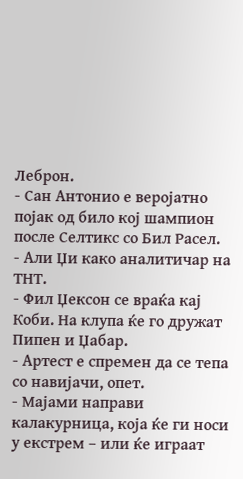Леброн.
- Сан Антонио е веројатно појак од било кој шампион после Селтикс со Бил Расел.
- Али Џи како аналитичар на ТНТ.
- Фил Џексон се враќа кај Коби. На клупа ќе го дружат Пипен и Џабар.
- Артест е спремен да се тепа со навијачи, опет.
- Мајами направи калакурница, која ќе ги носи у екстрем – или ќе играат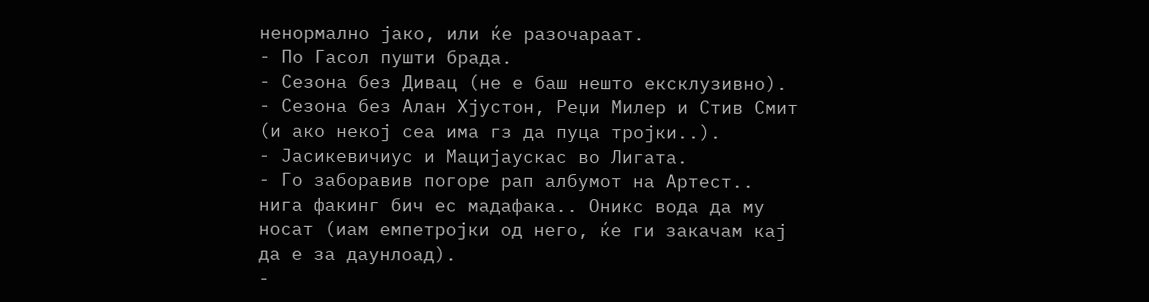ненормално јако, или ќе разочараат.
- По Гасол пушти брада.
- Сезона без Дивац (не е баш нешто ексклузивно).
- Сезона без Алан Хјустон, Реџи Милер и Стив Смит (и ако некој сеа има гз да пуца тројки..).
- Јасикевичиус и Мацијаускас во Лигата.
- Го заборавив погоре рап албумот на Артест.. нига факинг бич ес мадафака.. Оникс вода да му носат (иам емпетројки од него, ќе ги закачам кај да е за даунлоад).
-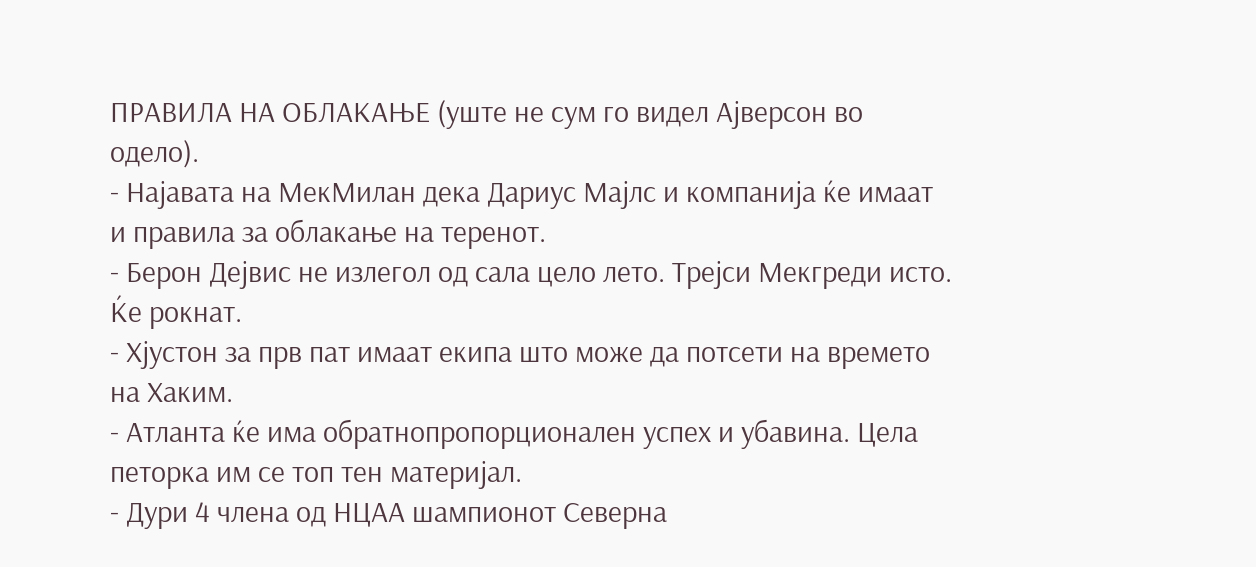ПРАВИЛА НА ОБЛАКАЊЕ (уште не сум го видел Ајверсон во одело).
- Најавата на МекМилан дека Дариус Мајлс и компанија ќе имаат и правила за облакање на теренот.
- Берон Дејвис не излегол од сала цело лето. Трејси Мекгреди исто. Ќе рокнат.
- Хјустон за прв пат имаат екипа што може да потсети на времето на Хаким.
- Атланта ќе има обратнопропорционален успех и убавина. Цела петорка им се топ тен материјал.
- Дури 4 члена од НЦАА шампионот Северна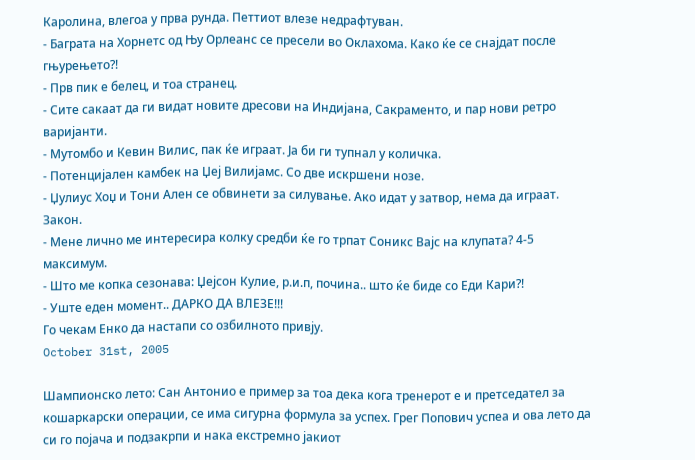Каролина, влегоа у прва рунда. Петтиот влезе недрафтуван.
- Баграта на Хорнетс од Њу Орлеанс се пресели во Оклахома. Како ќе се снајдат после гњурењето?!
- Прв пик е белец, и тоа странец.
- Сите сакаат да ги видат новите дресови на Индијана, Сакраменто, и пар нови ретро варијанти.
- Мутомбо и Кевин Вилис, пак ќе играат. Ја би ги тупнал у количка.
- Потенцијален камбек на Џеј Вилијамс. Со две искршени нозе.
- Џулиус Хоџ и Тони Ален се обвинети за силување. Ако идат у затвор, нема да играат. Закон.
- Мене лично ме интересира колку средби ќе го трпат Соникс Вајс на клупата? 4-5 максимум.
- Што ме копка сезонава: Џејсон Кулие, р.и.п, почина.. што ќе биде со Еди Кари?!
- Уште еден момент.. ДАРКО ДА ВЛЕЗЕ!!!
Го чекам Енко да настапи со озбилното привју.
October 31st, 2005

Шампионско лето: Сан Антонио е пример за тоа дека кога тренерот е и претседател за кошаркарски операции, се има сигурна формула за успех. Грег Попович успеа и ова лето да си го појача и подзакрпи и нака екстремно јакиот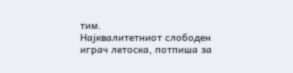тим.
Најквалитетниот слободен играч летоска, потпиша за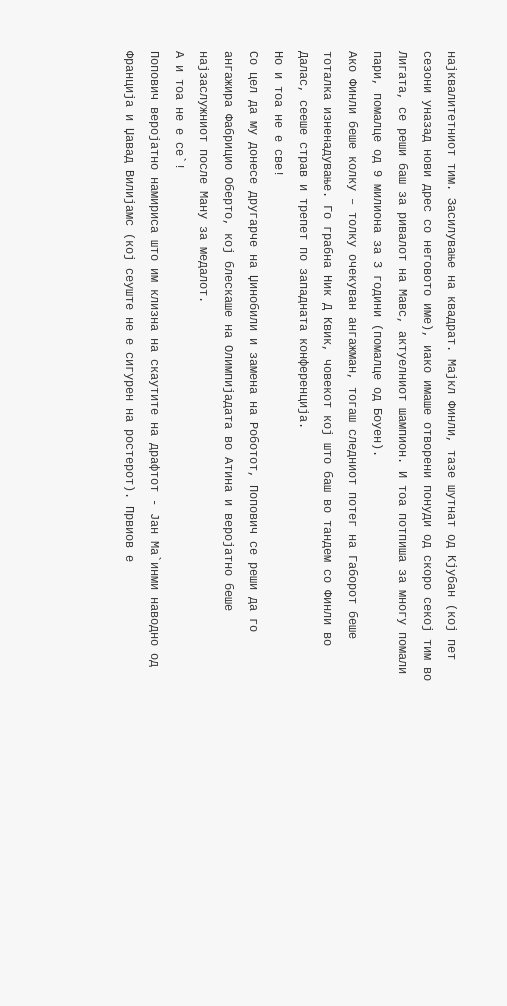најквалитетниот тим. Засилување на квадрат. Мајкл Финли, тазе шутнат од Кјубан (кој пет сезони уназад нови дрес со неговото име), иако имаше отворени понуди од скоро секој тим во Лигата, се реши баш за ривалот на Мавс, актуелниот шампион. И тоа потпиша за многу помали пари, помалце од 9 милиона за 3 години (помалце од Боуен).
Ако Финли беше колку – толку очекуван ангажман, тогаш следниот потег на Габорот беше тоталка изненадување. Го грабна Ник Д Квик, човекот кој што баш во тандем со Финли во Далас, сееше страв и трепет по западната конференција.
Но и тоа не е све!
Со цел да му донесе другарче на Џинобили и замена на Роботот, Попович се реши да го ангажира Фабрицио Оберто, кој блескаше на Олимпијадата во Атина и веројатно беше најзаслужниот после Ману за медалот.
А и тоа не е се`!
Попович веројатно намириса што им клизна на скаутите на драфтот - Јан Ма`инми наводно од Франција и Џавад Вилијамс (кој сеуште не е сигурен на ростерот). Првиов е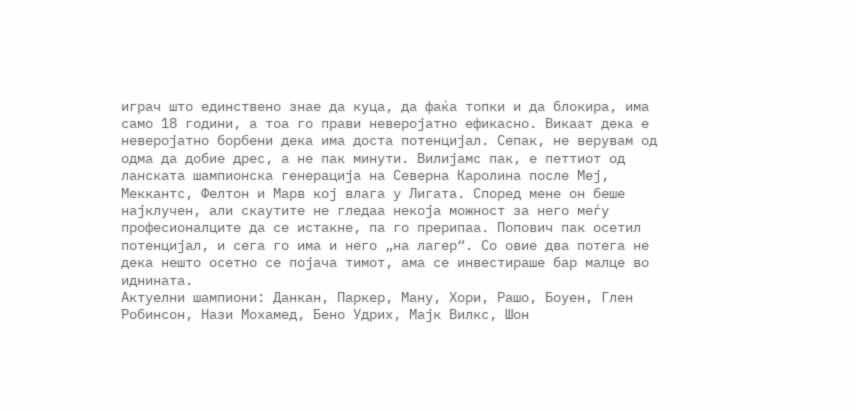играч што единствено знае да куца, да фаќа топки и да блокира, има само 18 години, а тоа го прави неверојатно ефикасно. Викаат дека е неверојатно борбени дека има доста потенцијал. Сепак, не верувам од одма да добие дрес, а не пак минути. Вилијамс пак, е петтиот од ланската шампионска генерација на Северна Каролина после Меј, Меккантс, Фелтон и Марв кој влага у Лигата. Според мене он беше најклучен, али скаутите не гледаа некоја можност за него меѓу професионалците да се истакне, па го прерипаа. Попович пак осетил потенцијал, и сега го има и него „на лагер“. Со овие два потега не дека нешто осетно се појача тимот, ама се инвестираше бар малце во иднината.
Актуелни шампиони: Данкан, Паркер, Ману, Хори, Рашо, Боуен, Глен Робинсон, Нази Мохамед, Бено Удрих, Мајк Вилкс, Шон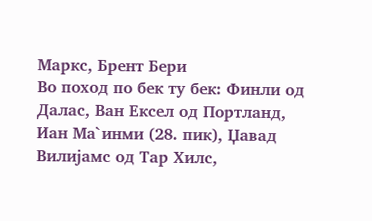Маркс, Брент Бери
Во поход по бек ту бек: Финли од Далас, Ван Ексел од Портланд, Иан Ма`инми (28. пик), Џавад Вилијамс од Тар Хилс,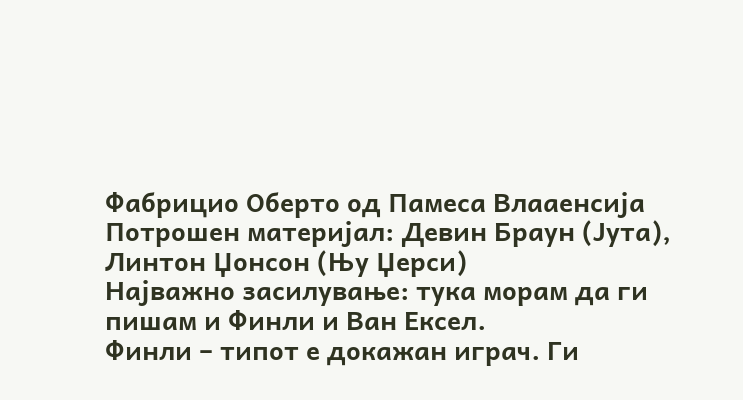Фабрицио Оберто од Памеса Влааенсија
Потрошен материјал: Девин Браун (Јута), Линтон Џонсон (Њу Џерси)
Најважно засилување: тука морам да ги пишам и Финли и Ван Ексел.
Финли – типот е докажан играч. Ги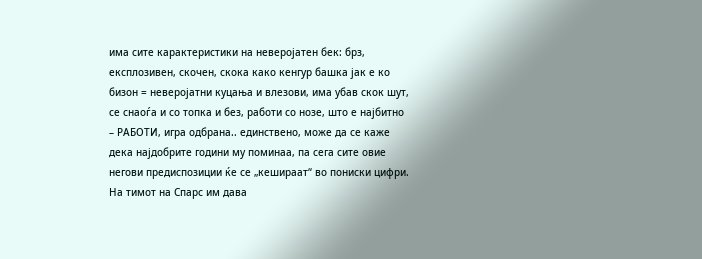има сите карактеристики на неверојатен бек: брз, експлозивен, скочен, скока како кенгур башка јак е ко бизон = неверојатни куцања и влезови, има убав скок шут, се снаоѓа и со топка и без, работи со нозе, што е најбитно – РАБОТИ, игра одбрана.. единствено, може да се каже дека најдобрите години му поминаа, па сега сите овие негови предиспозиции ќе се „кешираат“ во пониски цифри. На тимот на Спарс им дава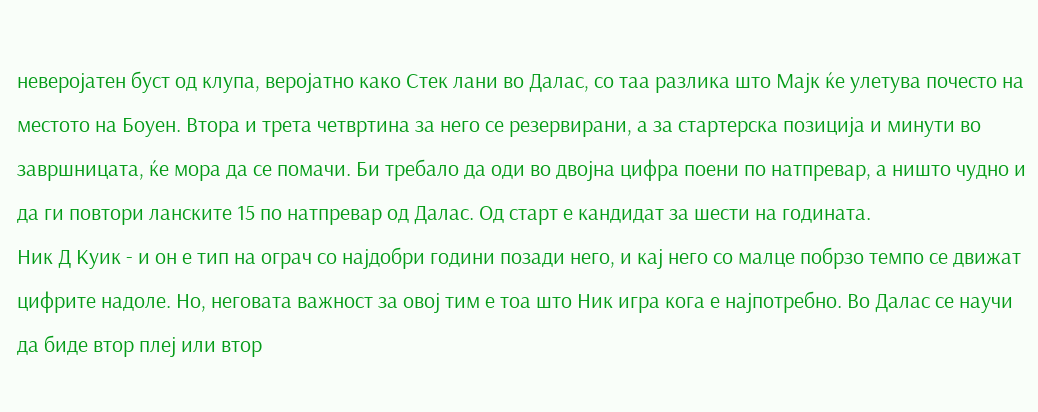неверојатен буст од клупа, веројатно како Стек лани во Далас, со таа разлика што Мајк ќе улетува почесто на местото на Боуен. Втора и трета четвртина за него се резервирани, а за стартерска позиција и минути во завршницата, ќе мора да се помачи. Би требало да оди во двојна цифра поени по натпревар, а ништо чудно и да ги повтори ланските 15 по натпревар од Далас. Од старт е кандидат за шести на годината.
Ник Д Куик - и он е тип на ограч со најдобри години позади него, и кај него со малце побрзо темпо се движат цифрите надоле. Но, неговата важност за овој тим е тоа што Ник игра кога е најпотребно. Во Далас се научи да биде втор плеј или втор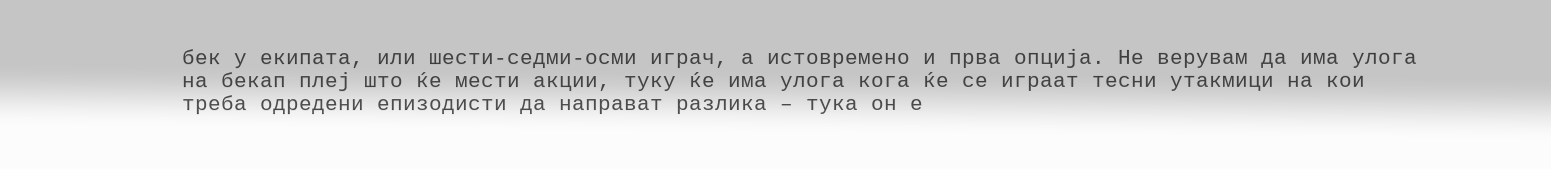бек у екипата, или шести-седми-осми играч, а истовремено и прва опција. Не верувам да има улога на бекап плеј што ќе мести акции, туку ќе има улога кога ќе се играат тесни утакмици на кои треба одредени епизодисти да направат разлика – тука он е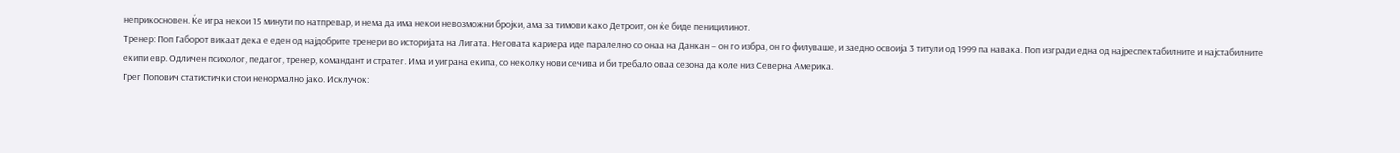неприкосновен. Ќе игра некои 15 минути по натпревар, и нема да има некои невозможни бројки, ама за тимови како Детроит, он ќе биде пеницилинот.
Тренер: Поп Габорот викаат дека е еден од најдобрите тренери во историјата на Лигата. Неговата кариера иде паралелно со онаа на Данкан – он го избра, он го филуваше, и заедно освоија 3 титули од 1999 па навака. Поп изгради една од најреспектабилните и најстабилните екипи евр. Одличен психолог, педагог, тренер, командант и стратег. Има и уиграна екипа, со неколку нови сечива и би требало оваа сезона да коле низ Северна Америка.
Грег Попович статистички стои ненормално јако. Исклучок: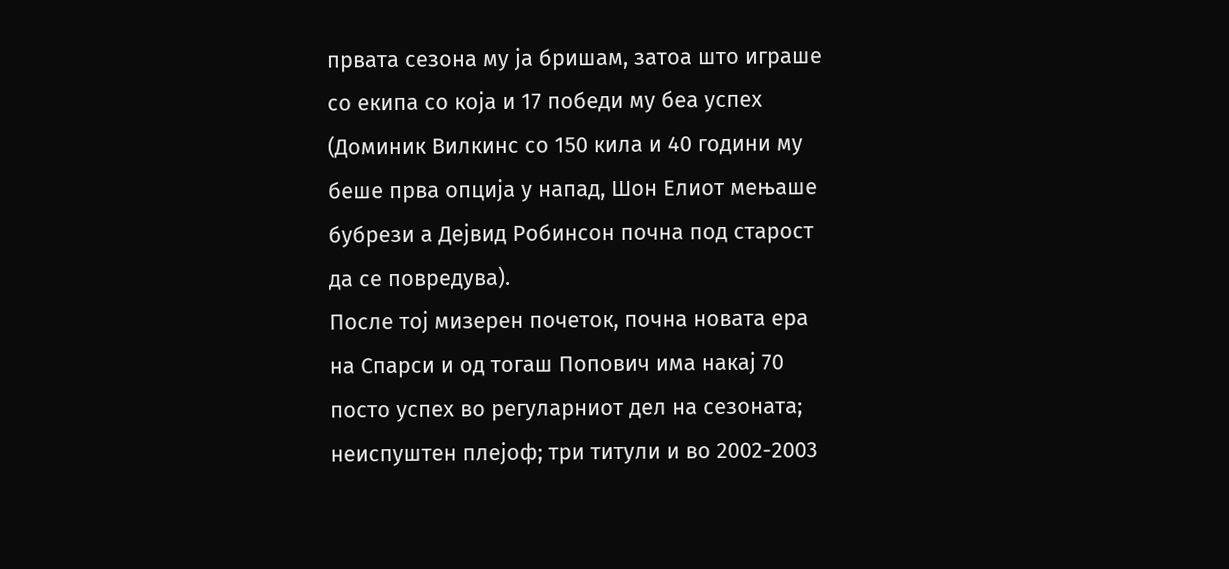првата сезона му ја бришам, затоа што играше со екипа со која и 17 победи му беа успех (Доминик Вилкинс со 150 кила и 40 години му беше прва опција у напад, Шон Елиот мењаше бубрези а Дејвид Робинсон почна под старост да се повредува).
После тој мизерен почеток, почна новата ера на Спарси и од тогаш Попович има накај 70 посто успех во регуларниот дел на сезоната; неиспуштен плејоф; три титули и во 2002-2003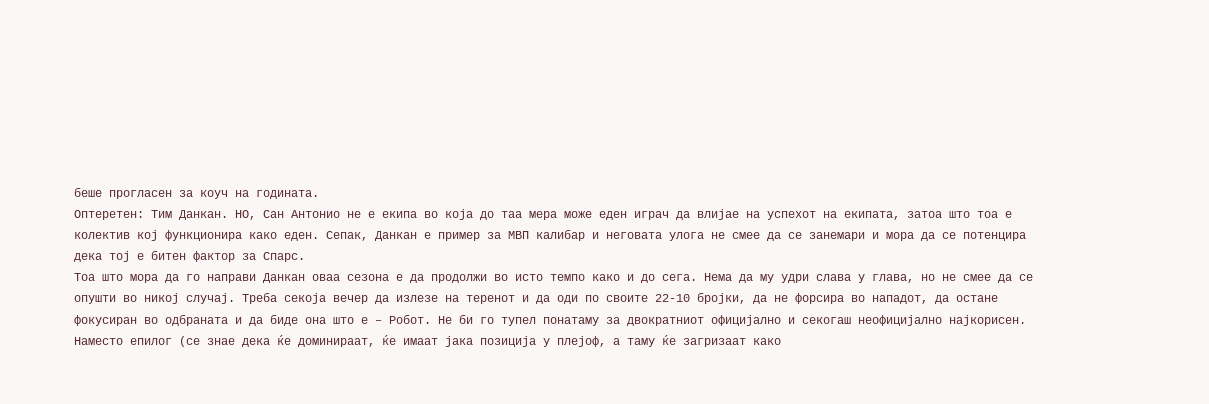беше прогласен за коуч на годината.
Оптеретен: Тим Данкан. НО, Сан Антонио не е екипа во која до таа мера може еден играч да влијае на успехот на екипата, затоа што тоа е колектив кој функционира како еден. Сепак, Данкан е пример за МВП калибар и неговата улога не смее да се занемари и мора да се потенцира дека тој е битен фактор за Спарс.
Тоа што мора да го направи Данкан оваа сезона е да продолжи во исто темпо како и до сега. Нема да му удри слава у глава, но не смее да се опушти во никој случај. Треба секоја вечер да излезе на теренот и да оди по своите 22-10 бројки, да не форсира во нападот, да остане фокусиран во одбраната и да биде она што е – Робот. Не би го тупел понатаму за двократниот официјално и секогаш неофицијално најкорисен.
Наместо епилог (се знае дека ќе доминираат, ќе имаат јака позиција у плејоф, а таму ќе загризаат како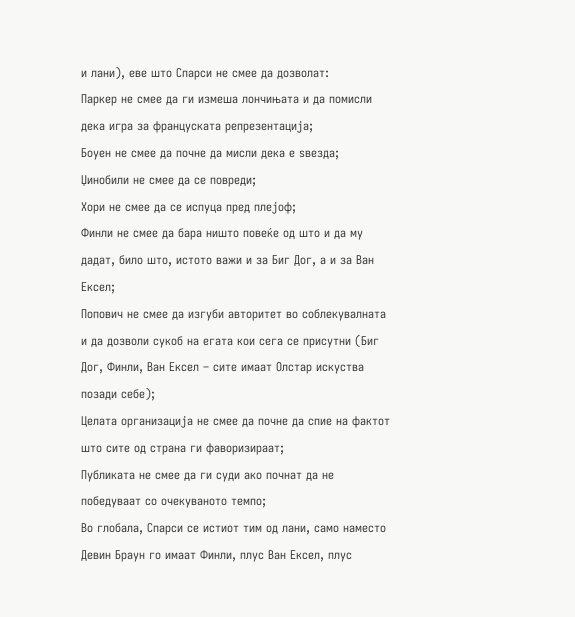и лани), еве што Спарси не смее да дозволат:
Паркер не смее да ги измеша лончињата и да помисли дека игра за француската репрезентација;
Боуен не смее да почне да мисли дека е ѕвезда;
Џинобили не смее да се повреди;
Хори не смее да се испуца пред плејоф;
Финли не смее да бара ништо повеќе од што и да му дадат, било што, истото важи и за Биг Дог, а и за Ван Ексел;
Попович не смее да изгуби авторитет во соблекувалната и да дозволи сукоб на егата кои сега се присутни (Биг Дог, Финли, Ван Ексел – сите имаат Олстар искуства позади себе);
Целата организација не смее да почне да спие на фактот што сите од страна ги фаворизираат;
Публиката не смее да ги суди ако почнат да не победуваат со очекуваното темпо;
Во глобала, Спарси се истиот тим од лани, само наместо Девин Браун го имаат Финли, плус Ван Ексел, плус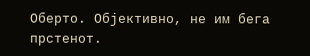Оберто. Објективно, не им бега прстенот.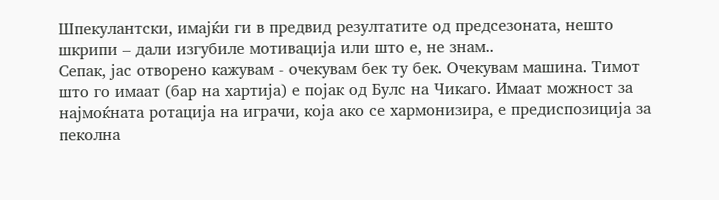Шпекулантски, имајќи ги в предвид резултатите од предсезоната, нешто шкрипи – дали изгубиле мотивација или што е, не знам..
Сепак, јас отворено кажувам - очекувам бек ту бек. Очекувам машина. Тимот што го имаат (бар на хартија) е појак од Булс на Чикаго. Имаат можност за најмоќната ротација на играчи, која ако се хармонизира, е предиспозиција за пеколна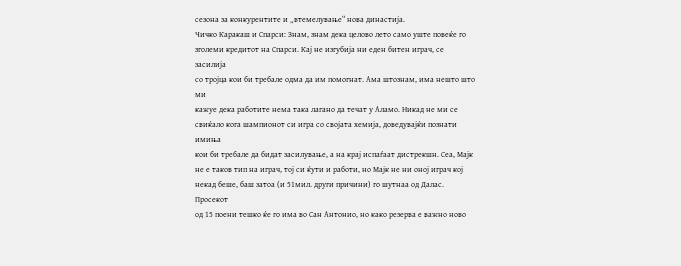сезона за конкурентите и „втемелување“ нова династија.
Чичко Каракаш и Спарси: Знам, знам дека целово лето само уште повеќе го
зголеми кредитот на Спарси. Кај не изгубија ни еден битен играч, се засилија
со тројца кои би требале одма да им помогнат. Ама штознам, има нешто што ми
кажуе дека работите нема така лагано да течат у Аламо. Никад не ми се
свиќало кога шампионот си игра со својата хемија, доведувајќи познати имиња
кои би требале да бидат засилување, а на крај испаѓаат дистрекшн. Сеа, Мајк
не е таков тип на играч, тој си ќути и работи, но Мајк не ни оној играч кој
некад беше, баш затоа (и 51мил. други причини) го шутнаа од Далас. Просекот
од 15 поени тешко ќе го има во Сан Антонио, но како резерва е важно ново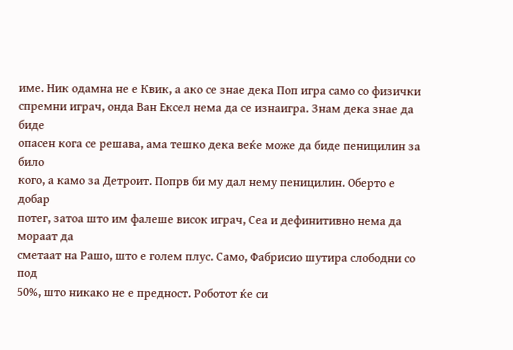име. Ник одамна не е Квик, а ако се знае дека Поп игра само со физички
спремни играч, онда Ван Ексел нема да се изнаигра. Знам дека знае да биде
опасен кога се решава, ама тешко дека веќе може да биде пеницилин за било
кого, а камо за Детроит. Попрв би му дал нему пеницилин. Оберто е добар
потег, затоа што им фалеше висок играч, Сеа и дефинитивно нема да мораат да
сметаат на Рашо, што е голем плус. Само, Фабрисио шутира слободни со под
50%, што никако не е предност. Роботот ќе си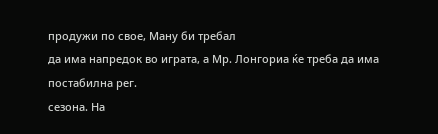продужи по свое, Ману би требал
да има напредок во играта, а Мр. Лонгориа ќе треба да има постабилна рег.
сезона. На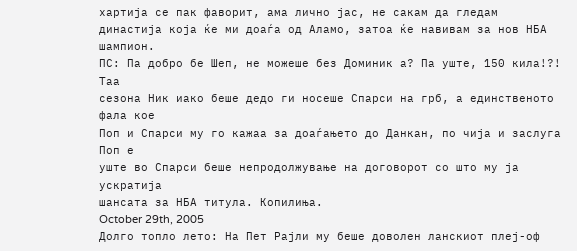хартија се пак фаворит, ама лично јас, не сакам да гледам
династија која ќе ми доаѓа од Аламо, затоа ќе навивам за нов НБА шампион.
ПС: Па добро бе Шеп, не можеше без Доминик а? Па уште, 150 кила!?! Таа
сезона Ник иако беше дедо ги носеше Спарси на грб, а единственото фала кое
Поп и Спарси му го кажаа за доаѓањето до Данкан, по чија и заслуга Поп е
уште во Спарси беше непродолжување на договорот со што му ја ускратија
шансата за НБА титула. Копилиња.
October 29th, 2005
Долго топло лето: На Пет Рајли му беше доволен ланскиот плеј-оф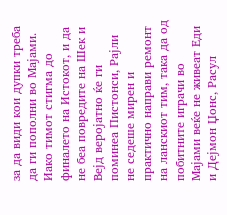за да види кои дупки треба да ги пополни во Мајами. Иако тимот стигма до финалето на Истокот, и да не беа повредите на Шек и Вејд веројатно ќе ги поминеа Пистонси, Рајли не седеше мирен и практично направи ремонт на ланскиот тим, така да од побитните играчи во Мајами веќе не живеат Еди и Дејмон Џонс, Расул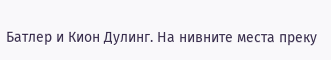Батлер и Кион Дулинг. На нивните места преку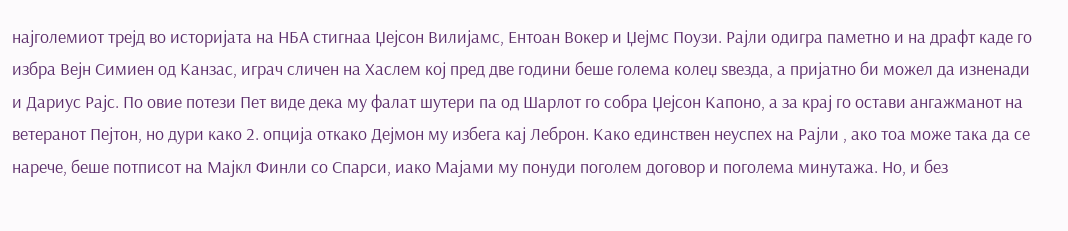најголемиот трејд во историјата на НБА стигнаа Џејсон Вилијамс, Ентоан Вокер и Џејмс Поузи. Рајли одигра паметно и на драфт каде го избра Вејн Симиен од Канзас, играч сличен на Хаслем кој пред две години беше голема колеџ ѕвезда, а пријатно би можел да изненади и Дариус Рајс. По овие потези Пет виде дека му фалат шутери па од Шарлот го собра Џејсон Капоно, а за крај го остави ангажманот на ветеранот Пејтон, но дури како 2. опција откако Дејмон му избега кај Леброн. Како единствен неуспех на Рајли , ако тоа може така да се нарече, беше потписот на Мајкл Финли со Спарси, иако Мајами му понуди поголем договор и поголема минутажа. Но, и без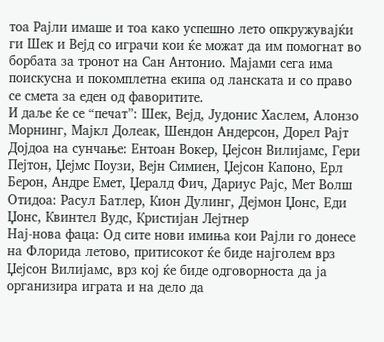тоа Рајли имаше и тоа како успешно лето опкружувајќи ги Шек и Вејд со играчи кои ќе можат да им помогнат во борбата за тронот на Сан Антонио. Мајами сега има поискусна и покомплетна екипа од ланската и со право се смета за еден од фаворитите.
И даље ќе се “печат”: Шек, Вејд, Јудонис Хаслем, Алонзо Морнинг, Мајкл Долеак, Шендон Андерсон, Дорел Рајт
Дојдоа на сунчање: Ентоан Вокер, Џејсон Вилијамс, Гери Пејтон, Џејмс Поузи, Вејн Симиен, Џејсон Капоно, Ерл Берон, Андре Емет, Џералд Фич, Дариус Рајс, Мет Волш
Отидоа: Расул Батлер, Кион Дулинг, Дејмон Џонс, Еди Џонс, Квинтел Вудс, Кристијан Лејтнер
Нај-нова фаца: Од сите нови имиња кои Рајли го донесе на Флорида летово, притисокот ќе биде најголем врз Џејсон Вилијамс, врз кој ќе биде одговорноста да ја организира играта и на дело да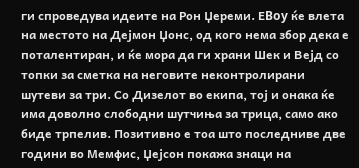ги спроведува идеите на Рон Џереми. ЕBoy ќе влета на местото на Дејмон Џонс, од кого нема збор дека е поталентиран, и ќе мора да ги храни Шек и Вејд со топки за сметка на неговите неконтролирани шутеви за три. Со Дизелот во екипа, тој и онака ќе има доволно слободни шутчиња за трица, само ако биде трпелив. Позитивно е тоа што последниве две години во Мемфис, Џејсон покажа знаци на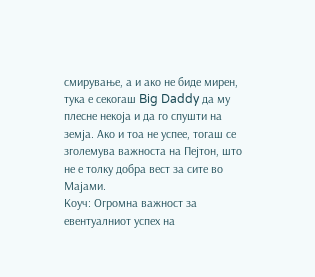смирување, а и ако не биде мирен, тука е секогаш Big Daddy да му плесне некоја и да го спушти на земја. Ако и тоа не успее, тогаш се зголемува важноста на Пејтон, што не е толку добра вест за сите во Мајами.
Коуч: Огромна важност за евентуалниот успех на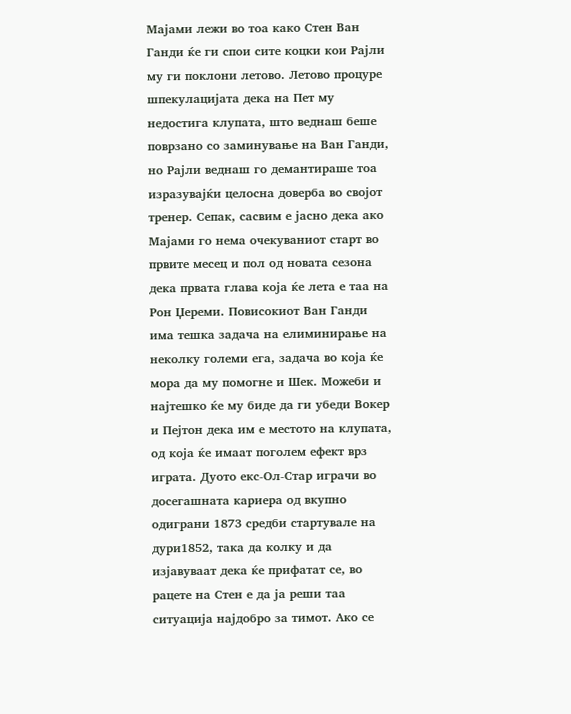Мајами лежи во тоа како Стен Ван Ганди ќе ги спои сите коцки кои Рајли му ги поклони летово. Летово процуре шпекулацијата дека на Пет му недостига клупата, што веднаш беше поврзано со заминување на Ван Ганди, но Рајли веднаш го демантираше тоа изразувајќи целосна доверба во својот тренер. Сепак, сасвим е јасно дека ако Мајами го нема очекуваниот старт во првите месец и пол од новата сезона дека првата глава која ќе лета е таа на Рон Џереми. Повисокиот Ван Ганди има тешка задача на елиминирање на неколку големи ега, задача во која ќе мора да му помогне и Шек. Можеби и најтешко ќе му биде да ги убеди Вокер и Пејтон дека им е местото на клупата, од која ќе имаат поголем ефект врз играта. Дуото екс-Ол-Стар играчи во досегашната кариера од вкупно одиграни 1873 средби стартувале на дури1852, така да колку и да изјавуваат дека ќе прифатат се, во рацете на Стен е да ја реши таа ситуација најдобро за тимот. Ако се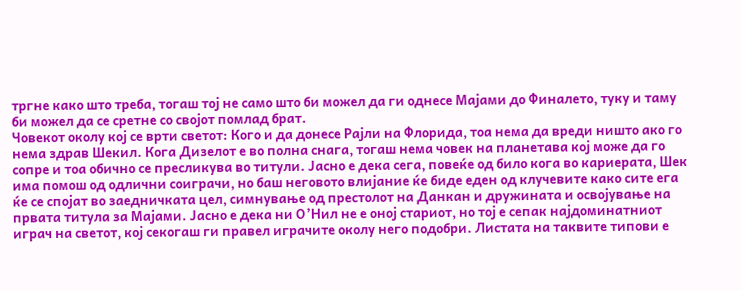тргне како што треба, тогаш тој не само што би можел да ги однесе Мајами до Финалето, туку и таму би можел да се сретне со својот помлад брат.
Човекот околу кој се врти светот: Кого и да донесе Рајли на Флорида, тоа нема да вреди ништо ако го нема здрав Шекил. Кога Дизелот е во полна снага, тогаш нема човек на планетава кој може да го сопре и тоа обично се пресликува во титули. Јасно е дека сега, повеќе од било кога во кариерата, Шек има помош од одлични соиграчи, но баш неговото влијание ќе биде еден од клучевите како сите ега ќе се спојат во заедничката цел, симнување од престолот на Данкан и дружината и освојување на првата титула за Мајами. Јасно е дека ни О’Нил не е оној стариот, но тој е сепак најдоминатниот играч на светот, кој секогаш ги правел играчите околу него подобри. Листата на таквите типови е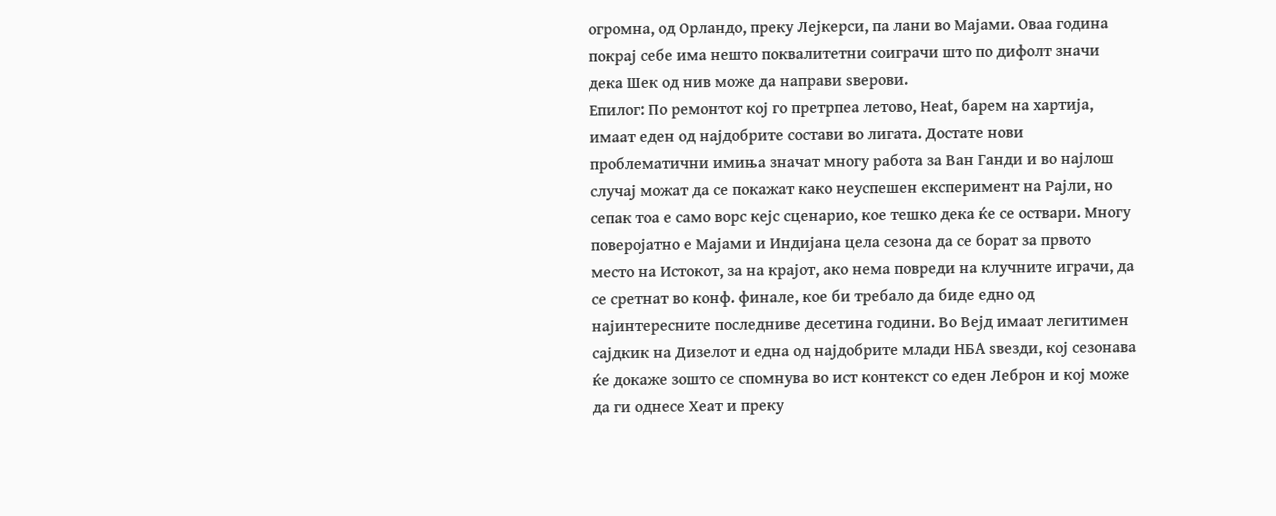огромна, од Орландо, преку Лејкерси, па лани во Мајами. Оваа година покрај себе има нешто поквалитетни соиграчи што по дифолт значи дека Шек од нив може да направи ѕверови.
Епилог: По ремонтот кој го претрпеа летово, Hеаt, барем на хартија, имаат еден од најдобрите состави во лигата. Достате нови проблематични имиња значат многу работа за Ван Ганди и во најлош случај можат да се покажат како неуспешен експеримент на Рајли, но сепак тоа е само ворс кејс сценарио, кое тешко дека ќе се оствари. Многу поверојатно е Мајами и Индијана цела сезона да се борат за првото место на Истокот, за на крајот, ако нема повреди на клучните играчи, да се сретнат во конф. финале, кое би требало да биде едно од најинтересните последниве десетина години. Во Вејд имаат легитимен сајдкик на Дизелот и една од најдобрите млади НБА ѕвезди, кој сезонава ќе докаже зошто се спомнува во ист контекст со еден Леброн и кој може да ги однесе Хеат и преку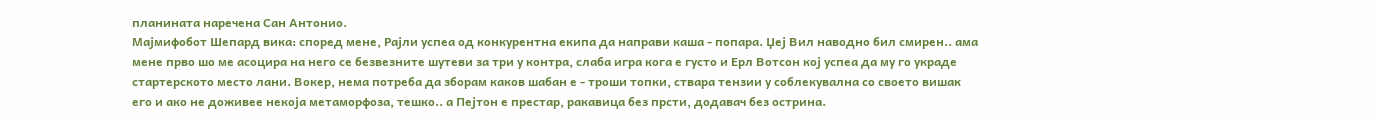планината наречена Сан Антонио.
Мајмифобот Шепард вика: според мене, Рајли успеа од конкурентна екипа да направи каша - попара. Џеј Вил наводно бил смирен.. ама мене прво шо ме асоцира на него се безвезните шутеви за три у контра, слаба игра кога е густо и Ерл Вотсон кој успеа да му го украде стартерското место лани. Вокер, нема потреба да зборам каков шабан е - троши топки, ствара тензии у соблекувална со своето вишак его и ако не доживее некоја метаморфоза, тешко.. а Пејтон е престар, ракавица без прсти, додавач без острина.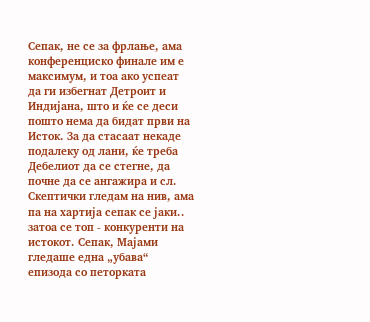Сепак, не се за фрлање, ама конференциско финале им е максимум, и тоа ако успеат да ги избегнат Детроит и Индијана, што и ќе се деси пошто нема да бидат први на Исток. За да стасаат некаде подалеку од лани, ќе треба Дебелиот да се стегне, да почне да се ангажира и сл. Скептички гледам на нив, ама па на хартија сепак се јаки.. затоа се топ - конкуренти на истокот. Сепак, Мајами гледаше една „убава“ епизода со петорката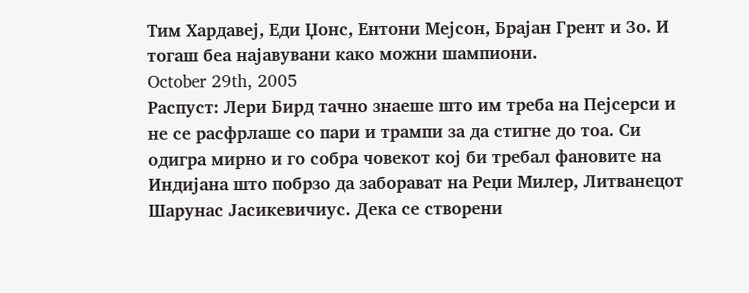Тим Хардавеј, Еди Џонс, Ентони Мејсон, Брајан Грент и Зо. И тогаш беа најавувани како можни шампиони.
October 29th, 2005
Распуст: Лери Бирд тачно знаеше што им треба на Пејсерси и не се расфрлаше со пари и трампи за да стигне до тоа. Си одигра мирно и го собра човекот кој би требал фановите на Индијана што побрзо да заборават на Реџи Милер, Литванецот Шарунас Јасикевичиус. Дека се створени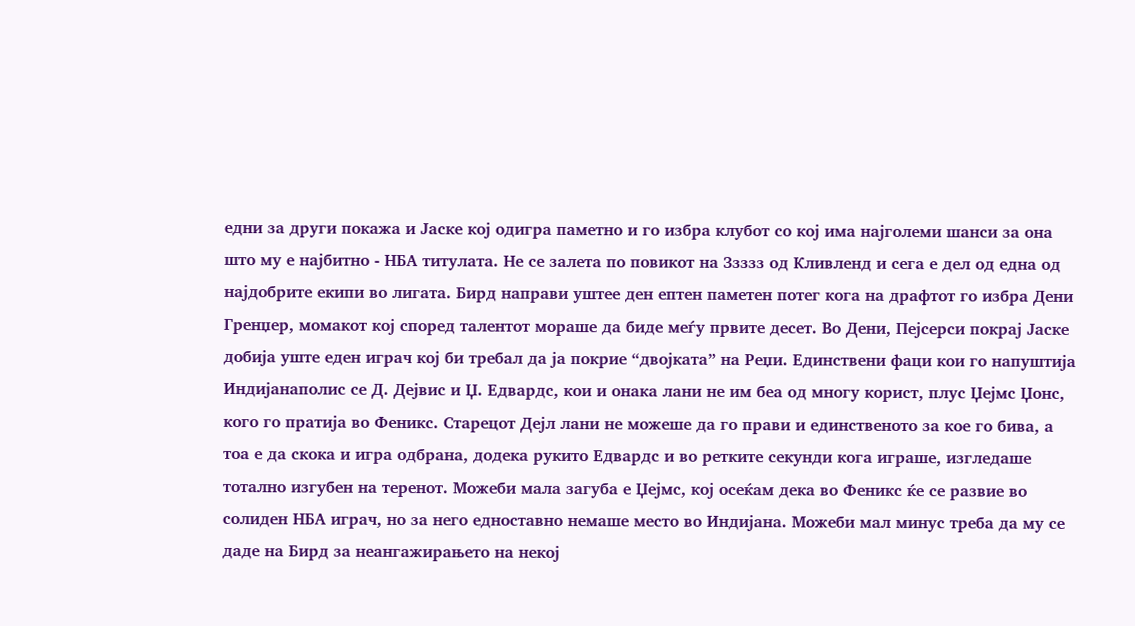едни за други покажа и Јаске кој одигра паметно и го избра клубот со кој има најголеми шанси за она што му е најбитно - НБА титулата. Не се залета по повикот на Ззззз од Кливленд и сега е дел од една од најдобрите екипи во лигата. Бирд направи уштее ден ептен паметен потег кога на драфтот го избра Дени Гренџер, момакот кој според талентот мораше да биде меѓу првите десет. Во Дени, Пејсерси покрај Јаске добија уште еден играч кој би требал да ја покрие “двојката” на Реџи. Единствени фаци кои го напуштија Индијанаполис се Д. Дејвис и Џ. Едвардс, кои и онака лани не им беа од многу корист, плус Џејмс Џонс, кого го пратија во Феникс. Старецот Дејл лани не можеше да го прави и единственото за кое го бива, а тоа е да скока и игра одбрана, додека рукито Едвардс и во ретките секунди кога играше, изгледаше тотално изгубен на теренот. Можеби мала загуба е Џејмс, кој осеќам дека во Феникс ќе се развие во солиден НБА играч, но за него едноставно немаше место во Индијана. Можеби мал минус треба да му се даде на Бирд за неангажирањето на некој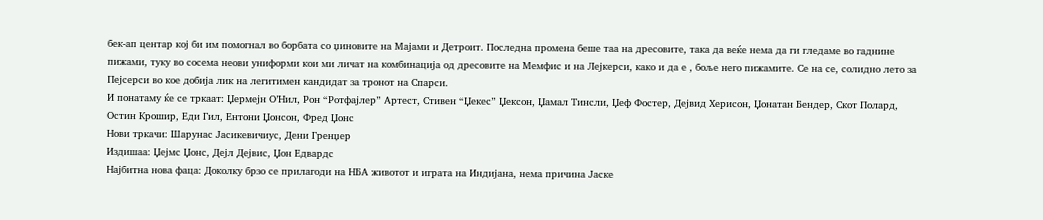бек-ап центар кој би им помогнал во борбата со џиновите на Мајами и Детроит. Последна промена беше таа на дресовите, така да веќе нема да ги гледаме во гаднине пижами, туку во сосема неови униформи кои ми личат на комбинација од дресовите на Мемфис и на Лејкерси, како и да е , боље него пижамите. Се на се, солидно лето за Пејсерси во кое добија лик на легитимен кандидат за тронот на Спарси.
И понатаму ќе се тркаат: Џермејн О’Нил, Рон “Ротфајлер” Артест, Стивен “Џекес” Џексон, Џамал Тинсли, Џеф Фостер, Дејвид Херисон, Џонатан Бендер, Скот Полард, Остин Крошир, Еди Гил, Ентони Џонсон, Фред Џонс
Нови тркачи: Шарунас Јасикевичиус, Дени Гренџер
Издишаа: Џејмс Џонс, Дејл Дејвис, Џон Едвардс
Најбитна нова фаца: Доколку брзо се прилагоди на НБА животот и играта на Индијана, нема причина Јаске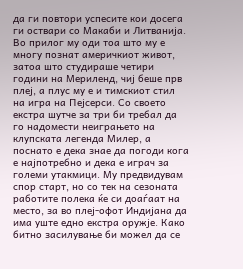да ги повтори успесите кои досега ги оствари со Макаби и Литванија. Во прилог му оди тоа што му е многу познат америчкиот живот, затоа што студираше четири години на Мериленд, чиј беше прв плеј, а плус му е и тимскиот стил на игра на Пејсерси. Со своето екстра шутче за три би требал да го надомести неиграњето на клупската легенда Милер, а поснато е дека знае да погоди кога е најпотребно и дека е играч за големи утакмици. Му предвидувам спор старт, но со тек на сезоната работите полека ќе си доаѓаат на место, за во плеј-офот Индијана да има уште едно екстра оружје. Како битно засилување би можел да се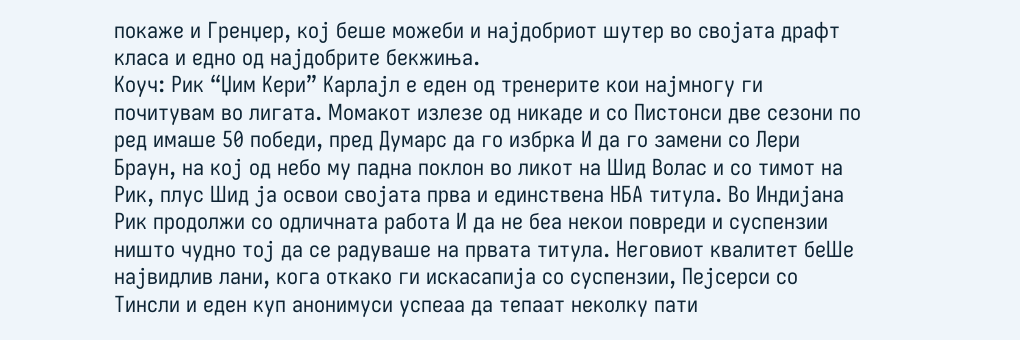покаже и Гренџер, кој беше можеби и најдобриот шутер во својата драфт класа и едно од најдобрите бекжиња.
Коуч: Рик “Џим Кери” Карлајл е еден од тренерите кои најмногу ги почитувам во лигата. Момакот излезе од никаде и со Пистонси две сезони по ред имаше 50 победи, пред Думарс да го избрка И да го замени со Лери Браун, на кој од небо му падна поклон во ликот на Шид Волас и со тимот на Рик, плус Шид ја освои својата прва и единствена НБА титула. Во Индијана Рик продолжи со одличната работа И да не беа некои повреди и суспензии ништо чудно тој да се радуваше на првата титула. Неговиот квалитет беШе највидлив лани, кога откако ги искасапија со суспензии, Пејсерси со Тинсли и еден куп анонимуси успеаа да тепаат неколку пати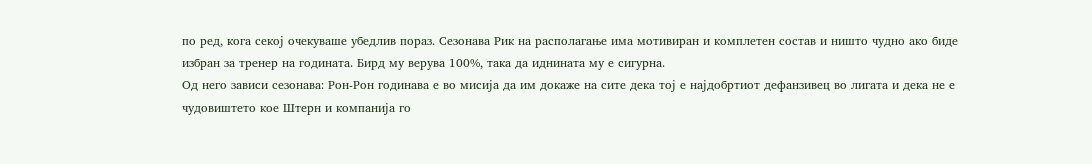по ред, кога секој очекуваше убедлив пораз. Сезонава Рик на располагање има мотивиран и комплетен состав и ништо чудно ако биде избран за тренер на годината. Бирд му верува 100%, така да иднината му е сигурна.
Од него зависи сезонава: Рон-Рон годинава е во мисија да им докаже на сите дека тој е најдобртиот дефанзивец во лигата и дека не е чудовиштето кое Штерн и компанија го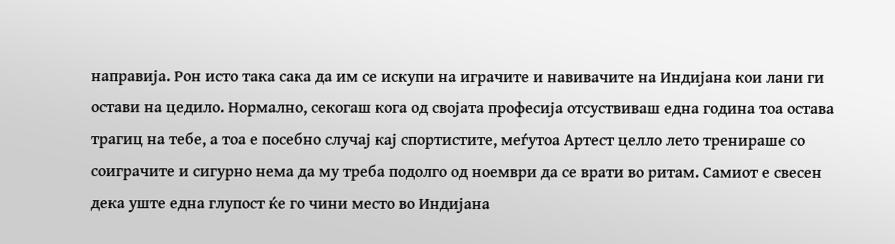направија. Рон исто така сака да им се искупи на играчите и навивачите на Индијана кои лани ги остави на цедило. Нормално, секогаш кога од својата професија отсуствиваш една година тоа остава трагиц на тебе, а тоа е посебно случај кај спортистите, меѓутоа Артест целло лето тренираше со соиграчите и сигурно нема да му треба подолго од ноември да се врати во ритам. Самиот е свесен дека уште една глупост ќе го чини место во Индијана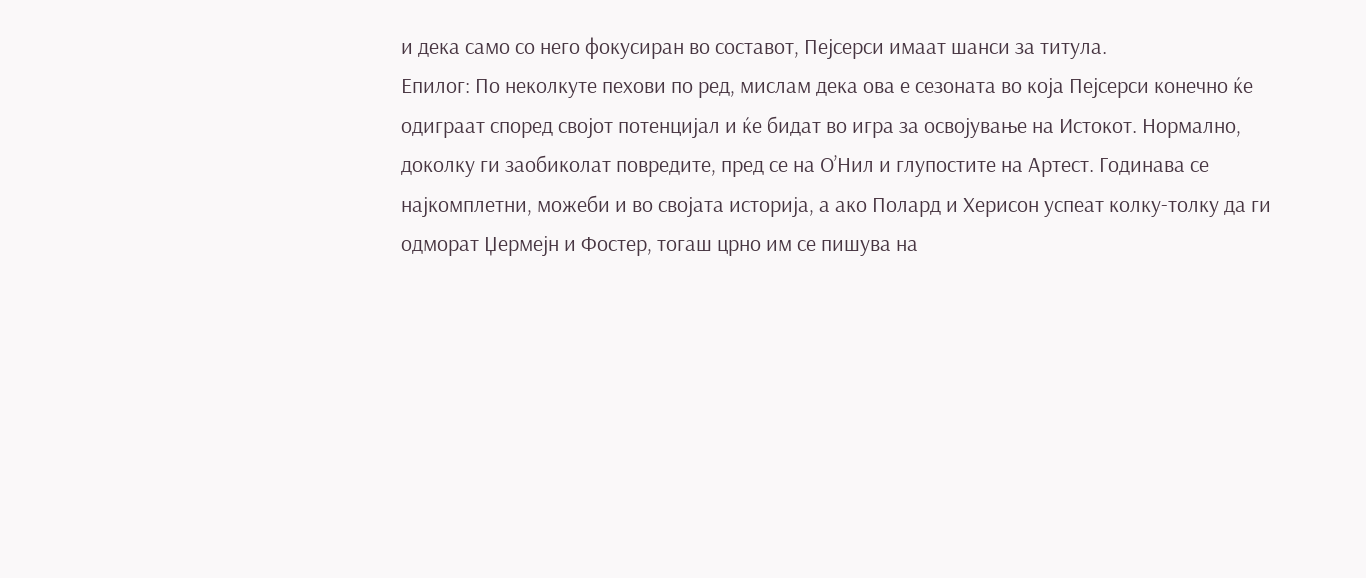и дека само со него фокусиран во составот, Пејсерси имаат шанси за титула.
Епилог: По неколкуте пехови по ред, мислам дека ова е сезоната во која Пејсерси конечно ќе одиграат според својот потенцијал и ќе бидат во игра за освојување на Истокот. Нормално, доколку ги заобиколат повредите, пред се на О’Нил и глупостите на Артест. Годинава се најкомплетни, можеби и во својата историја, а ако Полард и Херисон успеат колку-толку да ги одморат Џермејн и Фостер, тогаш црно им се пишува на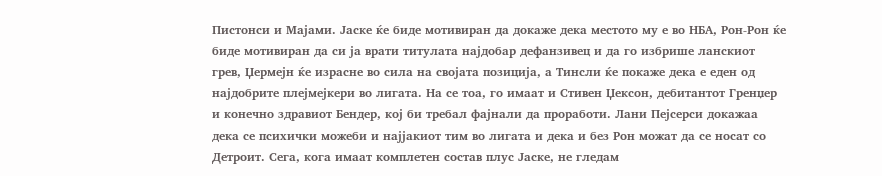Пистонси и Мајами. Јаске ќе биде мотивиран да докаже дека местото му е во НБА, Рон-Рон ќе биде мотивиран да си ја врати титулата најдобар дефанзивец и да го избрише ланскиот грев, Џермејн ќе израсне во сила на својата позиција, а Тинсли ќе покаже дека е еден од најдобрите плејмејкери во лигата. На се тоа, го имаат и Стивен Џексон, дебитантот Гренџер и конечно здравиот Бендер, кој би требал фајнали да проработи. Лани Пејсерси докажаа дека се психички можеби и најјакиот тим во лигата и дека и без Рон можат да се носат со Детроит. Сега, кога имаат комплетен состав плус Јаске, не гледам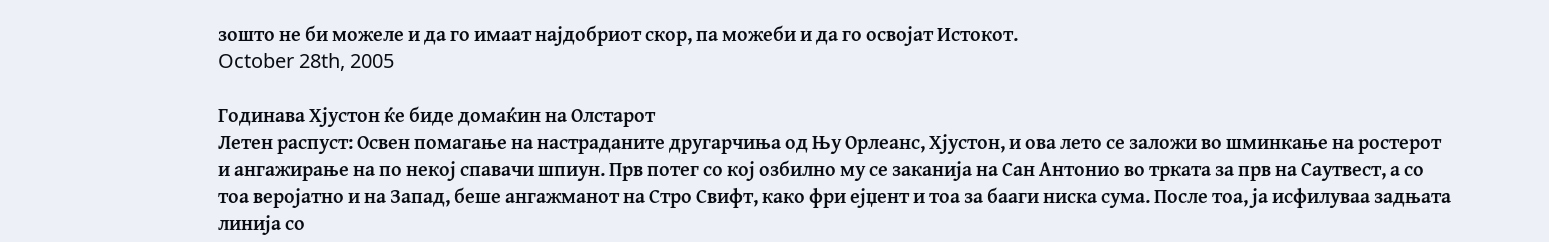зошто не би можеле и да го имаат најдобриот скор, па можеби и да го освојат Истокот.
October 28th, 2005

Годинава Хјустон ќе биде домаќин на Олстарот
Летен распуст: Освен помагање на настраданите другарчиња од Њу Орлеанс, Хјустон, и ова лето се заложи во шминкање на ростерот и ангажирање на по некој спавачи шпиун. Прв потег со кој озбилно му се заканија на Сан Антонио во трката за прв на Саутвест, а со тоа веројатно и на Запад, беше ангажманот на Стро Свифт, како фри ејџент и тоа за бааги ниска сума. После тоа, ја исфилуваа задњата линија со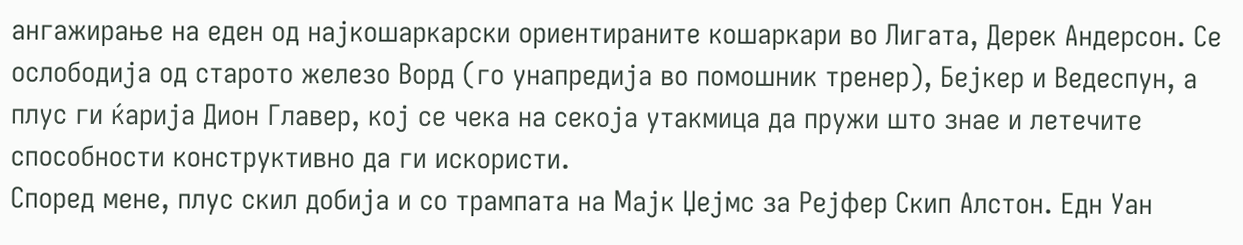ангажирање на еден од најкошаркарски ориентираните кошаркари во Лигата, Дерек Андерсон. Се ослободија од старото железо Ворд (го унапредија во помошник тренер), Бејкер и Ведеспун, а плус ги ќарија Дион Главер, кој се чека на секоја утакмица да пружи што знае и летечите способности конструктивно да ги искористи.
Според мене, плус скил добија и со трампата на Мајк Џејмс за Рејфер Скип Алстон. Едн Уан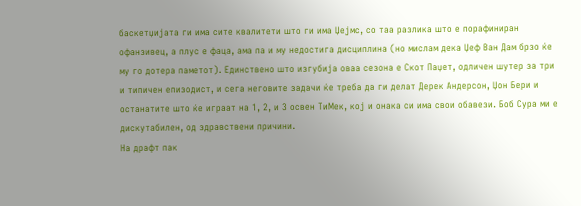баскетџијата ги има сите квалитети што ги има Џејмс, со таа разлика што е порафиниран офанзивец, а плус е фаца, ама па и му недостига дисциплина (но мислам дека Џеф Ван Дам брзо ќе му го дотера паметот). Единствено што изгубија оваа сезона е Скот Паџет, одличен шутер за три и типичен епизодист, и сега неговите задачи ќе треба да ги делат Дерек Андерсон, Џон Бери и останатите што ќе играат на 1, 2, и 3 освен ТиМек, кој и онака си има свои обавези. Боб Сура ми е дискутабилен, од здравствени причини.
На драфт пак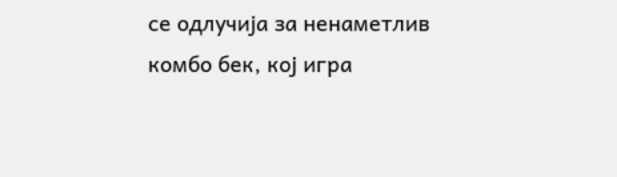се одлучија за ненаметлив комбо бек, кој игра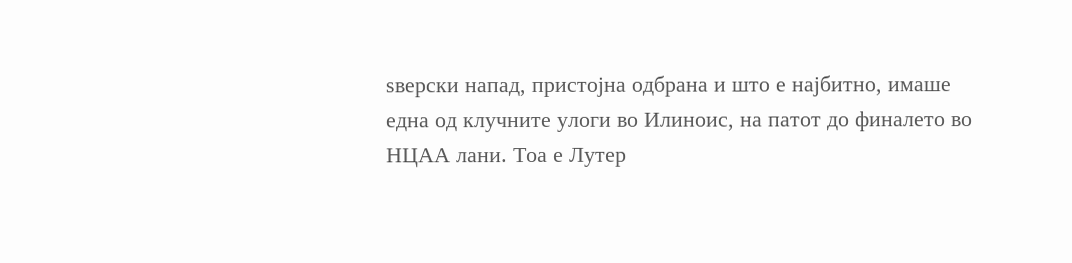ѕверски напад, пристојна одбрана и што е најбитно, имаше една од клучните улоги во Илиноис, на патот до финалето во НЦАА лани. Тоа е Лутер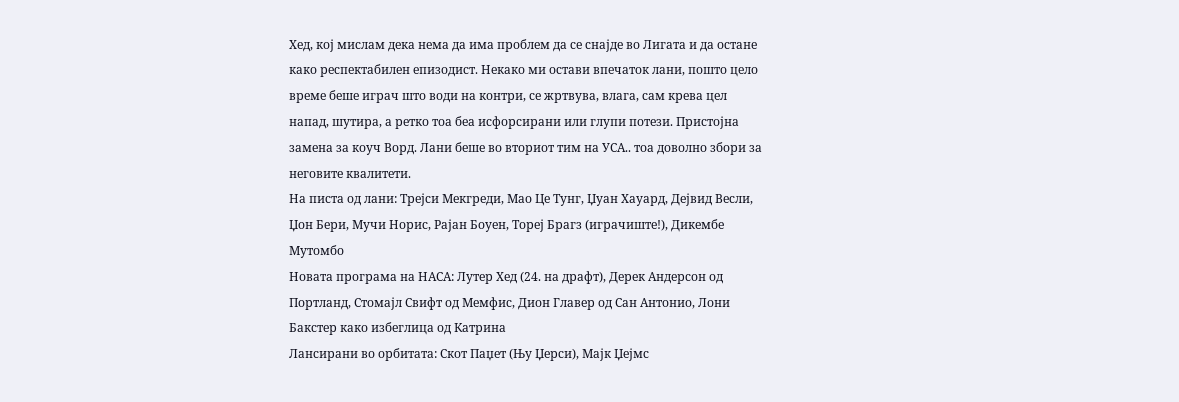Хед, кој мислам дека нема да има проблем да се снајде во Лигата и да остане како респектабилен епизодист. Некако ми остави впечаток лани, пошто цело време беше играч што води на контри, се жртвува, влага, сам крева цел напад, шутира, а ретко тоа беа исфорсирани или глупи потези. Пристојна замена за коуч Ворд. Лани беше во вториот тим на УСА.. тоа доволно збори за неговите квалитети.
На писта од лани: Трејси Мекгреди, Мао Це Тунг, Џуан Хауард, Дејвид Весли, Џон Бери, Мучи Норис, Рајан Боуен, Тореј Брагз (играчиште!), Дикембе Мутомбо
Новата програма на НАСА: Лутер Хед (24. на драфт), Дерек Андерсон од Портланд, Стомајл Свифт од Мемфис, Дион Главер од Сан Антонио, Лони Бакстер како избеглица од Катрина
Лансирани во орбитата: Скот Паџет (Њу Џерси), Мајк Џејмс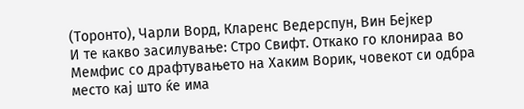(Торонто), Чарли Ворд, Кларенс Ведерспун, Вин Бејкер
И те какво засилување: Стро Свифт. Откако го клонираа во Мемфис со драфтувањето на Хаким Ворик, човекот си одбра место кај што ќе има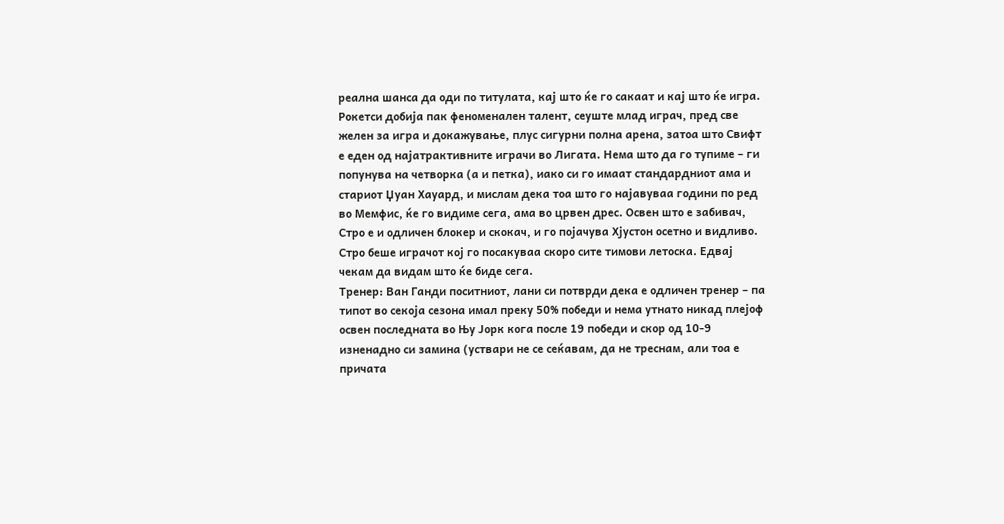реална шанса да оди по титулата, кај што ќе го сакаат и кај што ќе игра. Рокетси добија пак феноменален талент, сеуште млад играч, пред све желен за игра и докажување, плус сигурни полна арена, затоа што Свифт е еден од најатрактивните играчи во Лигата. Нема што да го тупиме – ги попунува на четворка (а и петка), иако си го имаат стандардниот ама и стариот Џуан Хауард, и мислам дека тоа што го најавуваа години по ред во Мемфис, ќе го видиме сега, ама во црвен дрес. Освен што е забивач, Стро е и одличен блокер и скокач, и го појачува Хјустон осетно и видливо.
Стро беше играчот кој го посакуваа скоро сите тимови летоска. Едвај чекам да видам што ќе биде сега.
Тренер: Ван Ганди поситниот, лани си потврди дека е одличен тренер – па типот во секоја сезона имал преку 50% победи и нема утнато никад плејоф освен последната во Њу Јорк кога после 19 победи и скор од 10-9 изненадно си замина (уствари не се сеќавам, да не треснам, али тоа е причата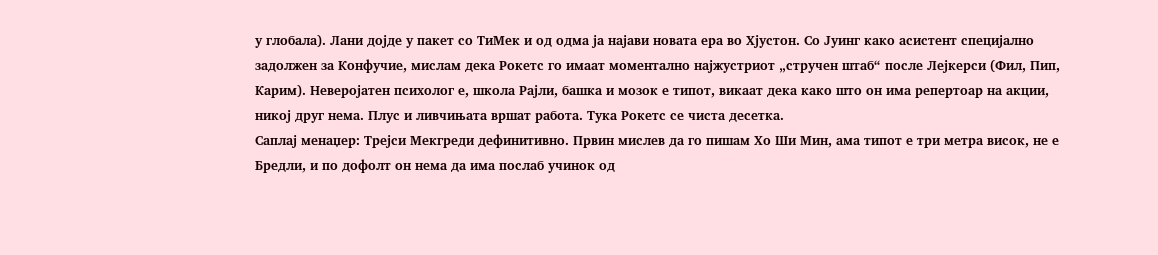у глобала). Лани дојде у пакет со ТиМек и од одма ја најави новата ера во Хјустон. Со Јуинг како асистент специјално задолжен за Конфучие, мислам дека Рокетс го имаат моментално најжустриот „стручен штаб“ после Лејкерси (Фил, Пип, Карим). Неверојатен психолог е, школа Рајли, башка и мозок е типот, викаат дека како што он има репертоар на акции, никој друг нема. Плус и ливчињата вршат работа. Тука Рокетс се чиста десетка.
Саплај менаџер: Трејси Мекгреди дефинитивно. Првин мислев да го пишам Хо Ши Мин, ама типот е три метра висок, не е Бредли, и по дофолт он нема да има послаб учинок од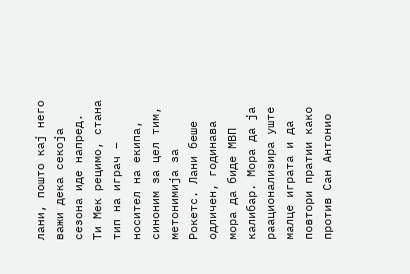лани, пошто кај него важи дека секоја сезона иде напред.
Ти Мек рецимо, стана тип на играч – носител на екипа, синоним за цел тим, метонимија за Рокетс. Лани беше одличен, годинава мора да биде МВП калибар. Мора да ја раационализира уште малце играта и да повтори пратии како против Сан Антонио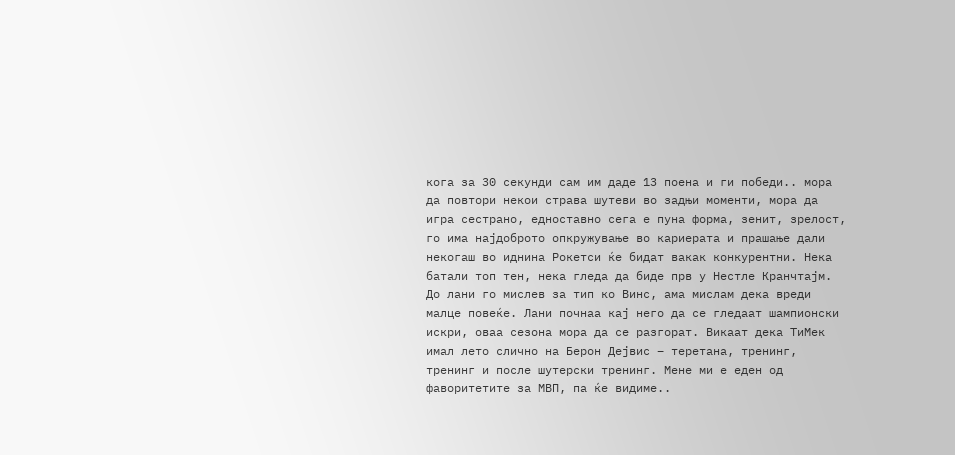кога за 30 секунди сам им даде 13 поена и ги победи.. мора да повтори некои страва шутеви во задњи моменти, мора да игра сестрано, едноставно сега е пуна форма, зенит, зрелост, го има најдоброто опкружување во кариерата и прашање дали некогаш во иднина Рокетси ќе бидат вакак конкурентни. Нека батали топ тен, нека гледа да биде прв у Нестле Кранчтајм. До лани го мислев за тип ко Винс, ама мислам дека вреди малце повеќе. Лани почнаа кај него да се гледаат шампионски искри, оваа сезона мора да се разгорат. Викаат дека ТиМек имал лето слично на Берон Дејвис – теретана, тренинг, тренинг и после шутерски тренинг. Мене ми е еден од фаворитетите за МВП, па ќе видиме..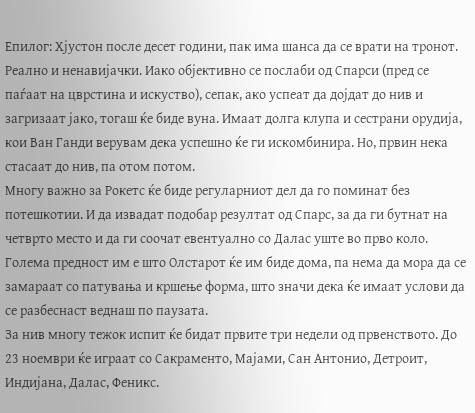Епилог: Хјустон после десет години, пак има шанса да се врати на тронот. Реално и ненавијачки. Иако објективно се послаби од Спарси (пред се паѓаат на цврстина и искуство), сепак, ако успеат да дојдат до нив и загризаат јако, тогаш ќе биде вуна. Имаат долга клупа и сестрани орудија, кои Ван Ганди верувам дека успешно ќе ги искомбинира. Но, првин нека стасаат до нив, па отом потом.
Многу важно за Рокетс ќе биде регуларниот дел да го поминат без потешкотии. И да извадат подобар резултат од Спарс, за да ги бутнат на четврто место и да ги соочат евентуално со Далас уште во прво коло. Голема предност им е што Олстарот ќе им биде дома, па нема да мора да се замараат со патувања и кршење форма, што значи дека ќе имаат услови да се разбеснаст веднаш по паузата.
За нив многу тежок испит ќе бидат првите три недели од првенството. До 23 ноември ќе играат со Сакраменто, Мајами, Сан Антонио, Детроит, Индијана, Далас, Феникс.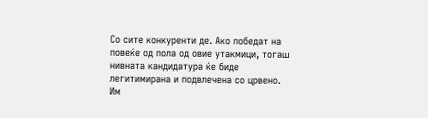Со сите конкуренти де. Ако победат на повеќе од пола од овие утакмици, тогаш нивната кандидатура ќе биде легитимирана и подвлечена со црвено.
Им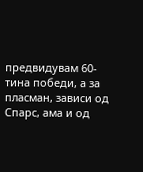предвидувам 60-тина победи, а за пласман, зависи од Спарс, ама и од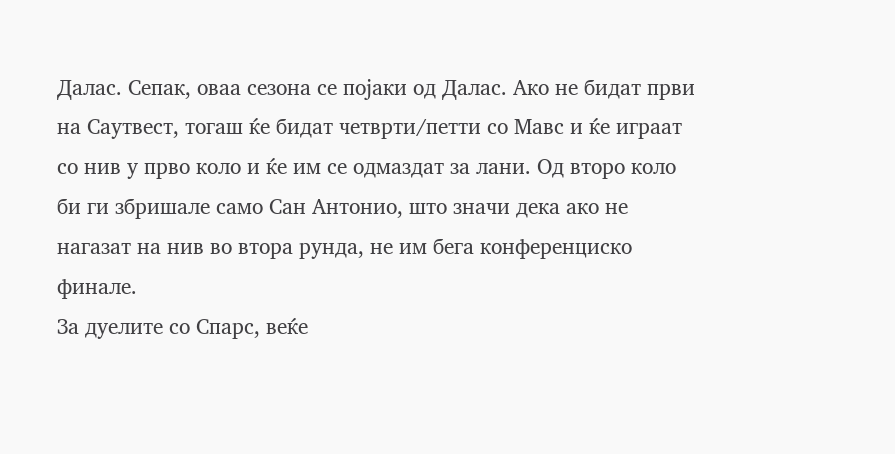Далас. Сепак, оваа сезона се појаки од Далас. Ако не бидат први на Саутвест, тогаш ќе бидат четврти/петти со Мавс и ќе играат со нив у прво коло и ќе им се одмаздат за лани. Од второ коло би ги збришале само Сан Антонио, што значи дека ако не нагазат на нив во втора рунда, не им бега конференциско финале.
За дуелите со Спарс, веќе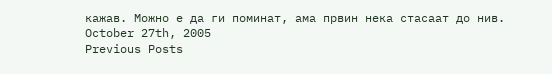кажав. Можно е да ги поминат, ама првин нека стасаат до нив.
October 27th, 2005
Previous Posts